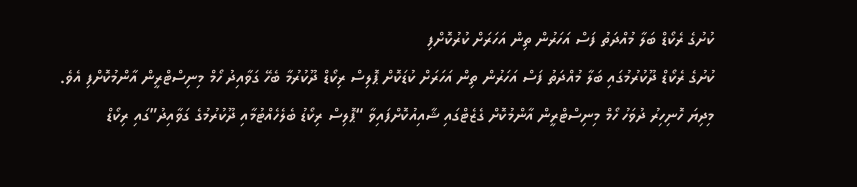ކުށުގެ ރެކޯޑް ބަލާ މުއްދަތު ފަސް އަހަރުން ތިން އަހަރަށް ކުރުކޮށްފި
ކުށުގެ ރެކޯޑް ދޫކުރުމުގައި ބަލާ މުއްދަތު ފަސް އަހަރުން ތިން އަހަރަށް ކުޑަކޮށް ޕޮލިސް ރިކޯޑް ދޫކުރުމާ ބެހޭ ގަވާއިދު ހޯމް މިނިސްޓްރީން އާންމުކޮށްފި އެވެ.
މިދިޔަ ހޮނިހިރު ދުވަހު ހޯމް މިނިސްޓްރީން އާންމުކޮށް ގެޒެޓްގައި ޝާއިއުކޮށްފައިވާ “ޕޮލިސް ރިކޯޑު ބެލެހެއްޓުމާއި ދޫކުރުމުގެ ގަވާއިދު”ގައި ރިކޯޑް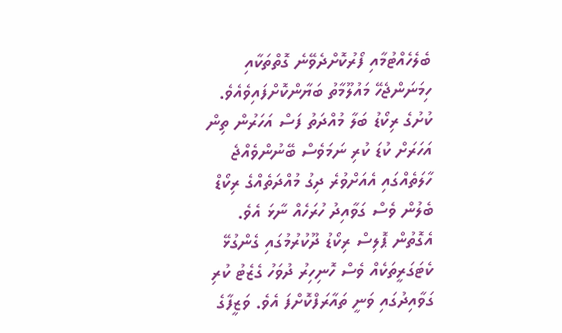ބެލެހެއްޓުމާއި ފޯރުކޮށްދެވޭނެ ގޮތްތަކާއި ހިމަނަންޖެހޭ މައުލޫމާތު ބަޔާންކޮށްފައިވެއެވެ.
ކުށުގެ ރިކޯޑު ބަލާ މުއްދަތު ފަސް އަހަރުން ތިން އަހަރަށް ކުޑަ ކުރި ނަމަވެސް ބޭނުންވެއްޖެ ހާލަތެއްގައި އެއަށްވުރެ ދިގު މުއްދަތެއްގެ ރިކޯޑް ބެލުން ވެސް ގަވާއިދު ހުރަހެއް ނާޅަ އެވެ.
އެގޮތުން ޕޮލިސް ރިކޯޑު ދޫކުރުމުގައި ގެންގުޅޭ ކެޓަގަރީތަކެއް ވެސް ހޮނިހިރު ދުވަހު ގެޒެޓު ކުރި ގަވާއިދުގައި ވަނީ ތައާރަފްކޮށްފަ އެވެ. ވަޒީފާގެ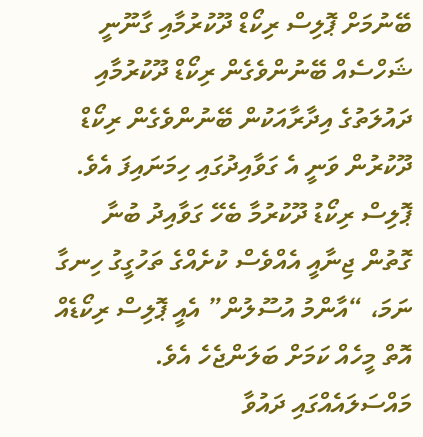ބޭނުމަށް ޕޮލިސް ރިކޯޑް ދޫކުރުމާއި ގާނޫނީ ޝަހްސެއް ބޭނުންވެގެން ރިކޯޑް ދޫކުރުމާއި ދައުލަތުގެ އިދާރާއަކުން ބޭނުންވެގެން ރިކޯޑް ދޫކުރުން ވަނީ އެ ގަވާއިދުގައި ހިމަނައިފަ އެވެ.
ޕޮލިސް ރިކޯޑު ދޫކުރުމާ ބެހޭ ގަވާއިދު ބުނާ ގޮތުން ޖިނާއީ އެއްވެސް ކުށެއްގެ ތަހުގީގު ހިނގާ ނަމަ، “އާންމު އުސޫލުން” އެއީ ޕޮލިސް ރިކޯޑެއް އޮތް މީހެއް ކަމަށް ބަލަންޖެހެ އެވެ. މައްސަލައެއްގައި ދައުވާ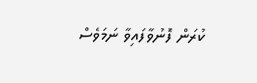ކުރަން ފޮނުވާފައިވާ ނަމަވެސް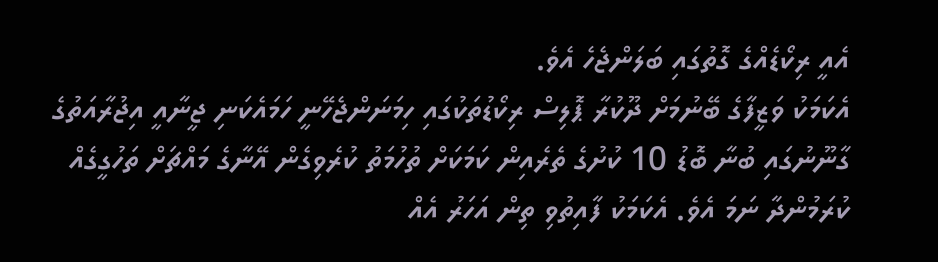އެއީ ރިކޯޑެއްގެ ގޮތުގައި ބަލަންޖެހެ އެވެ.
އެކަމަކު ވަޒީފާގެ ބޭނުމަށް ދޫކުރާ ޕޮލިސް ރިކޯޑުތަކުގައި ހިމަނަންޖެހޭނީ ހަމައެކަނި ޖީނާއީ އިޖުރާއަތުގެ ގާނޫނުގައި ބުނާ ބޮޑު 10 ކުށުގެ ތެރެއިން ކަމަކަށް ތުހުމަތު ކުރެވިގެން އޭނާގެ މައްޗަށް ތަހުގީގެއް ކުރަމުންދާ ނަމަ އެވެ. އެކަމަކު ފާއިތުވި ތިން އަހަރު އެއް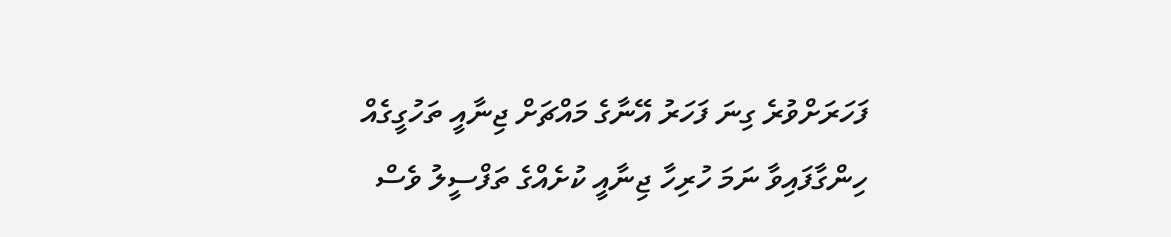ފަހަރަށްވުރެ ގިނަ ފަހަރު އޭނާގެ މައްޗަށް ޖިނާއީ ތަހުގީގެއް ހިންގާފައިވާ ނަމަ ހުރިހާ ޖިނާއީ ކުށެއްގެ ތަފްސީލު ވެސް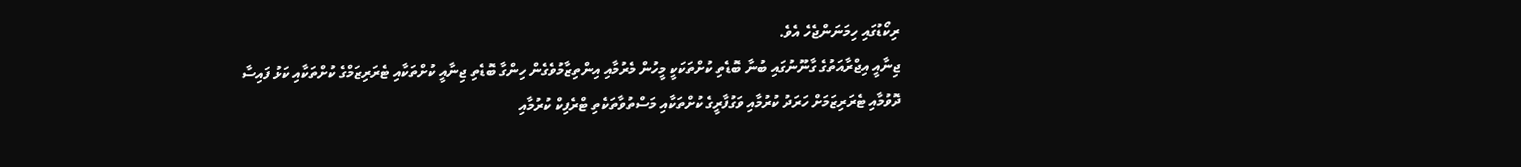ރިކޯޑުގައި ހިމަނަންޖެހެ އެވެ.
ޖިނާއީ އިޖްރާއަތުގެ ގާނޫނުގައި ބުނާ ބޮޑެތި ކުށްތަކަކީ މީހުން މެރުމާއި އިންތިޒާމުވެގެން ހިންގާ ބޮޑެތި ޖިނާއީ ކުށްތަކާއި ޓެރަރިޒަމްގެ ކުށްތަކާއި ކަޅު ފައިސާ ދޮވުމާއި ޓެރަރިޒަމަށް ހަރަދު ކުރުމާއި ވަގުފާރީގެ ކުށްތަކާއި މަސްތުވާތަކެތި ޓްރެފިކް ކުރުމާއި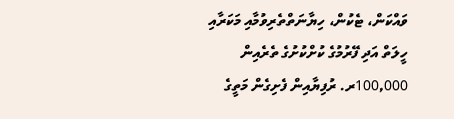ވައްކަން، ޓެކުން، ހިޔާނަތްތެރިވުމާއި މަކަރާއި ހީލަތް އަދި ފޭރުމުގެ ކުށްކުށުގެ ތެރެއިން 100,000ރ. ރުފިޔާއިން ފެށިގެން މަތީގެ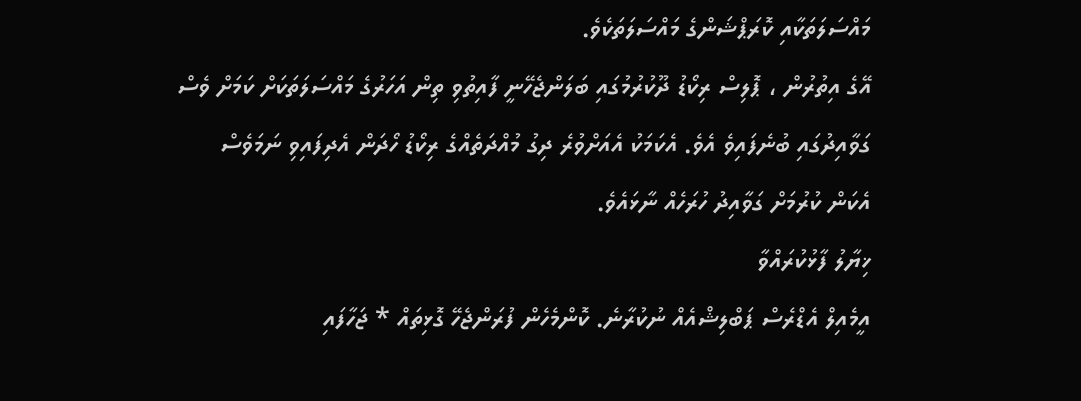މައްސަލަތަކާއި ކޮރަޕްޝަންގެ މައްސަލަތަކެވެ.
އޭގެ އިތުރުން ، ޕޮލިސް ރިކޯޑު ދޫކުރުމުގައި ބަލަންޖެހޭނީ ފާއިތުވި ތިން އަހަރުގެ މައްސަލަތަކަށް ކަމަށް ވެސް ގަވާއިދުގައި ބުނެފައިވެ އެވެ. އެކަމަކު އެއަށްވުރެ ދިގު މުއްދަތެއްގެ ރިކޯޑު ހޯދަން އެދިފައިވި ނަމަވެސް އެކަން ކުރުމަށް ގަވާއިދު ހުރަހެއް ނާޅައެވެ.
ޚިޔާލު ފާޅުކުރައްވާ
އީމެއިލް އެޑްރެސް ޕަބްލިޝްއެއް ނުކުރާނެ. ކޮންމެހެން ފުރަންޖެހޭ ގޮޅިތައް * ޖަހާފައި